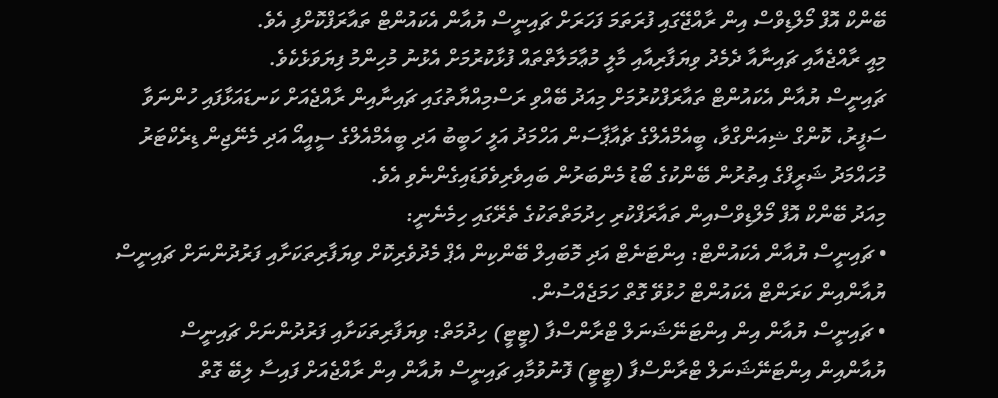ބޭންކް އޮފް މޯލްޑިވްސް އިން ރާއްޖޭގައި ފުރަތަމަ ފަހަރަށް ޗައިނީސް ޔުއާން އެކައުންޓް ތައާރަފްކޮށްފި އެވެ.
މިއީ ރާއްޖެއާއި ޗައިނާއާ ދެމެދު ވިޔަފާރިއާއި މާލީ މުޢާމަލާތްތައް ފުޅާކުރުމަށް އެޅުނު މުހިންމު ފިޔަވަޅެކެވެ.
ޗައިނީސް ޔުއާން އެކައުންޓް ތައާރަފްކުރުމަށް މިއަދު ބޭއްވި ރަސްމިއްޔާތުގައި ޗައިނާއިން ރާއްޖެއަށް ކަނޑައަޅާފައި ހުންނަވާ ސަފީރު، ކޮންގް ޝިއަންގްވާ، ބީއެމްއެލްގެ ޗެއާޕާސަން އަހްމަދު އަލީ ހަބީބު އަދި ބީއެމްއެލްގެ ސީއީއޯ އަދި މެނޭޖިން ޑިރެކްޓަރު މުހައްމަދު ޝަރީފްގެ އިތުރުން ބޭންކުގެ ބޯޑު މެންބަރުން ބައިވެރިވެވަޑައިގެންނެވި އެވެ.
މިއަދު ބޭންކް އޮފް މޯލްޑިވްސްއިން ތައާރަފްކުރި ހިދުމަތްތަކުގެ ތެރޭގައި ހިމެނެނީ:
• ޗައިނީސް ޔުއާން އެކައުންޓް: އިންޓަނެޓް އަދި މޮބައިލް ބޭންކިން އެޕް މެދުވެރިކޮށް ވިޔަފާރިތަކަށާއި ފަރުދުންނަށް ޗައިނީސް ޔުއާންއިން ކަރަންޓް އެކައުންޓް ހުޅުވޭ ގޮތް ހަމަޖެއްސުން.
• ޗައިނީސް ޔުއާން އިން އިންޓަނޭޝަނަލް ޓްރާންސްފާ (ޓީޓީ) ހިދުމަތް: ވިޔަފާރިތަކަށާއި ފަރުދުންނަށް ޗައިނީސް ޔުއާންއިން އިންޓަނޭޝަނަލް ޓްރާންސްފާ (ޓީޓީ) ފޮނުވުމާއި ޗައިނީސް ޔުއާން އިން ރާއްޖެއަށް ފައިސާ ލިބޭ ގޮތް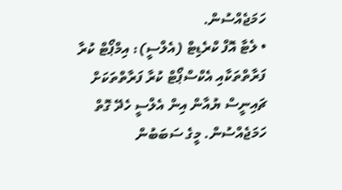ހަމަޖެއްސުން.
• ލެޓާ އޮފް ކްރެޑިޓް (އެލްސީ): އިމްޕޯޓް ކުރާ ފަރާތްތަކާއި އެކްސްޕޯޓް ކުރާ ފަރާތްތަކަށް ޗައިނީސް ޔުއާން އިން އެލްސީ ހެދޭ ގޮތް ހަމަޖެއްސުން. މީގެ ސަބަބުން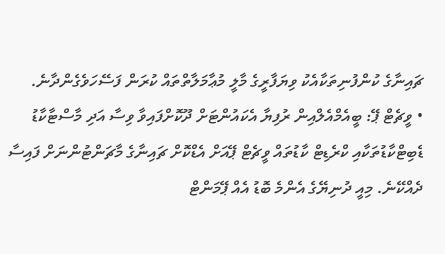ޗައިނާގެ ކުންފުނިތަކާއެކު ވިޔަފާރީގެ މާލީ މުޢާމަލާތްތައް ކުރަން ފަސޭހަވެގެންދާނެ.
• ވީޗެޓް ޕޭ: ބީއެމްއެލްއިން ރުފިޔާ އެކައުންޓަށް ދޫކޮށްފައިވާ ވިސާ އަދި މާސްޓާކާޑު ޑެބިޓްކާޑުތަކާއި ކްރެޑިޓް ކާޑުތައް ވީޗެޓް ޕޭއަށް އެޑްކޮށް ޗައިނާގެ މާޗަންޓުންނަށް ފައިސާ ދެއްކޭނެ. މިއީ ދުނިޔޭގެ އެންމެ ބޮޑު އެއް ޕޭމަންޓް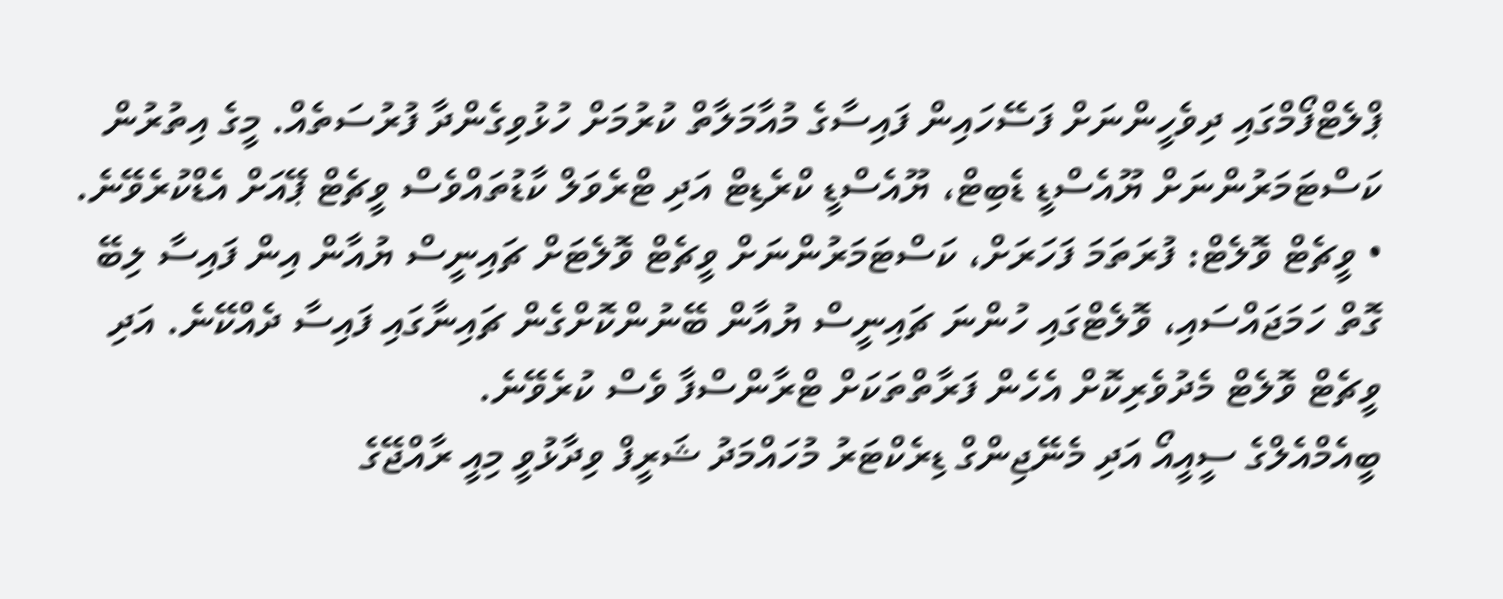ޕްލެޓްފޯމްގައި ދިވެހީންނަށް ފަސޭހައިން ފައިސާގެ މުއާމަލާތް ކުރުމަށް ހުޅުވިގެންދާ ފުރުސަތެއް. މީގެ އިތުރުން ކަސްޓަމަރުންނަށް ޔޫއެސްޑީ ޑެބިޓް، ޔޫއެސްޑީ ކްރެޑިޓް އަދި ޓްރެވަލް ކާޑުތައްވެސް ވީޗެޓް ޕޭއަށް އެޑްކުރެވޭނެ.
• ވީޗެޓް ވޮލެޓް: ފުރަތަމަ ފަހަރަށް، ކަސްޓަމަރުންނަށް ވީޗެޓް ވޮލެޓަށް ޗައިނީސް ޔުއާން އިން ފައިސާ ލިބޭ ގޮތް ހަމަޖައްސައި، ވޮލެޓްގައި ހުންނަ ޗައިނީސް ޔުއާން ބޭނުންކޮށްގެން ޗައިނާގައި ފައިސާ ދެއްކޭނެ. އަދި ވީޗެޓް ވޮލެޓް މެދުވެރިކޮށް އެހެން ފަރާތްތަކަށް ޓްރާންސްފާ ވެސް ކުރެވޭނެ.
ބީއެމްއެލްގެ ސީއީއޯ އަދި މެނޭޖިންގް ޑިރެކްޓަރު މުހައްމަދު ޝަރީފް ވިދާޅުވީ މިއީ ރާއްޖޭގެ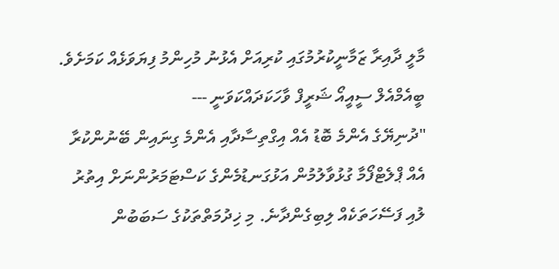މާލީ ދާއިރާ ޒަމާނީކުރުމުގައި ކުރިއަށް އެޅުނު މުހިންމު ފިޔަވަޅެއް ކަމަށެވެ.
ބީއެމްއެލް ސީއީއޯ ޝަރީފް ވާހަކަދައްކަވަނީ ---
"ދުނިޔޭގެ އެންމެ ބޮޑު އެއް އިގްތިސާދާއި އެންމެ ގިނައިން ބޭނުންކުރާ އެއް ޕްލެޓްފޯމާ ގުޅުވާލުމުން އަޅުގަނޑުމެންގެ ކަސްޓަމަރުންނަށް އިތުރު ލުއި ފަސޭހަތަކެއް ލިބިގެންދާނެ. މި ޚިދުމަތްތަކުގެ ސަބަބުން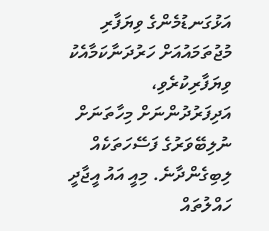އަޅުގަނޑުމެންގެ ވިޔަފާރި މުޖުތަމައުއަށް ހަރުދަނާކަމާއެކު ވިޔަފާރިކުރެވި، އަދިފަރުދުންނަށް މިހާތަނަށް ނުލިބޭވަރުގެ ފަސޭހަތަކެއް ލިބިގެންދާނެ. މިއީ އައު އީޖާދީ ހައްލުތައް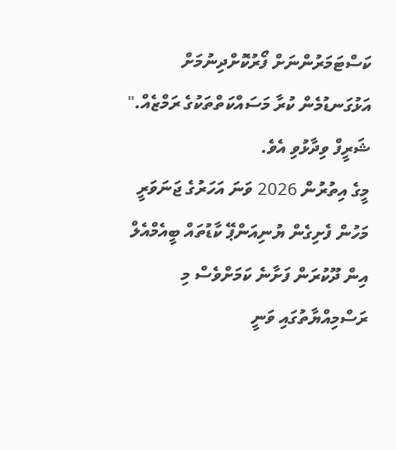ކަސްޓަމަރުންނަށް ފޯރުކޮށްދިނުމަށް އަޅުގަނޑުމެން ކުރާ މަސައްކަތްތަކުގެ ރަމްޒެއް." ޝަރީފް ވިދާޅުވި އެވެ.
މީގެ އިތުރުން 2026 ވަނަ އަހަރުގެ ޖަނަވަރީ މަހުން ފެށިގެން ޔުނިއަންޕޭ ކާޑުތައް ބީއެމްއެލް އިން ދޫކުރަން ފަށާނެ ކަމަށްވެސް މި ރަސްމިއްޔާތުގައި ވަނީ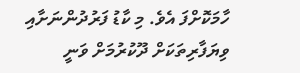ހާމަކޮށްފަ އެވެ. މި ކާޑު ފަރުދުންނަށާއި ވިޔަފާރިތަކަށް ދޫކުރުމަށް ވަނީ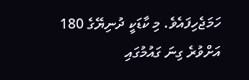ހަމަޖެހިފައެވެ. މި ކާޑަކީ ދުނިޔޭގެ 180 އަށްވުރެ ގިނަ ގައުމުގައި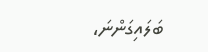ބަލައިގަންނަ،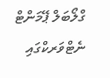ގްލޯބަލް ޕޭމަންޓް ނެޓްވަރކްގައި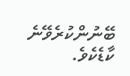ބޭނުންކުރެވޭނެ ކާޑެކެވެ.